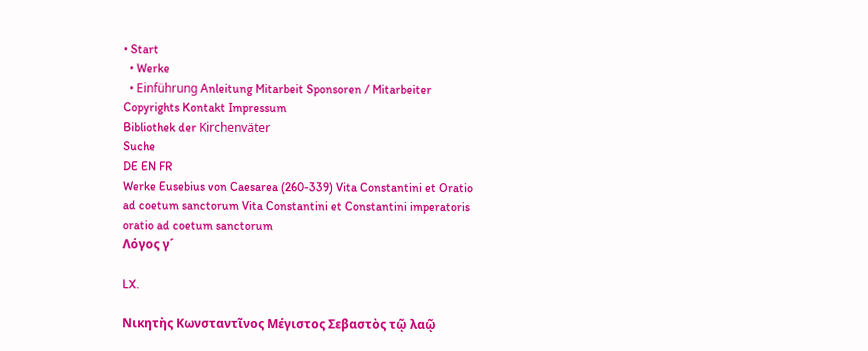• Start
  • Werke
  • Einführung Anleitung Mitarbeit Sponsoren / Mitarbeiter Copyrights Kontakt Impressum
Bibliothek der Kirchenväter
Suche
DE EN FR
Werke Eusebius von Caesarea (260-339) Vita Constantini et Oratio ad coetum sanctorum Vita Constantini et Constantini imperatoris oratio ad coetum sanctorum
Λόγος γ´

LX.

Νικητὴς Κωνσταντῖνος Μέγιστος Σεβαστὸς τῷ λαῷ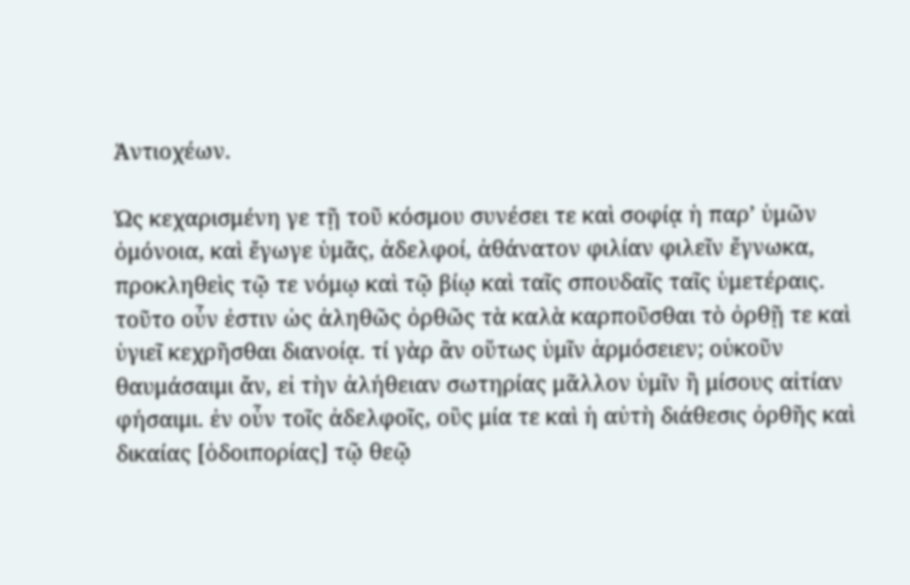Ἀντιοχέων.

Ὡς κεχαρισμένη γε τῇ τοῦ κόσμου συνέσει τε καὶ σοφίᾳ ἡ παρ’ ὑμῶν ὁμόνοια, καὶ ἔγωγε ὑμᾶς, ἀδελφοί, ἀθάνατον φιλίαν φιλεῖν ἔγνωκα, προκληθεὶς τῷ τε νόμῳ καὶ τῷ βίῳ καὶ ταῖς σπουδαῖς ταῖς ὑμετέραις. τοῦτο οὖν ἐστιν ὡς ἀληθῶς ὀρθῶς τὰ καλὰ καρποῦσθαι τὸ ὀρθῇ τε καὶ ὑγιεῖ κεχρῆσθαι διανοίᾳ. τί γὰρ ἂν οὕτως ὑμῖν ἁρμόσειεν; οὐκοῦν θαυμάσαιμι ἄν, εἰ τὴν ἀλήθειαν σωτηρίας μᾶλλον ὑμῖν ἢ μίσους αἰτίαν φήσαιμι. ἐν οὖν τοῖς ἀδελφοῖς, οὓς μία τε καὶ ἡ αὐτὴ διάθεσις ὀρθῆς καὶ δικαίας [ὁδοιπορίας] τῷ θεῷ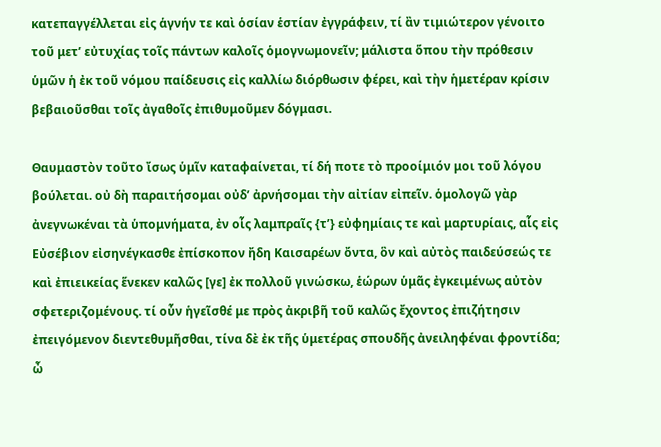κατεπαγγέλλεται εἰς ἁγνήν τε καὶ ὁσίαν ἑστίαν ἐγγράφειν, τί ἂν τιμιώτερον γένοιτο τοῦ μετ’ εὐτυχίας τοῖς πάντων καλοῖς ὁμογνωμονεῖν; μάλιστα ὅπου τὴν πρόθεσιν ὑμῶν ἡ ἐκ τοῦ νόμου παίδευσις εἰς καλλίω διόρθωσιν φέρει, καὶ τὴν ἡμετέραν κρίσιν βεβαιοῦσθαι τοῖς ἀγαθοῖς ἐπιθυμοῦμεν δόγμασι.

Θαυμαστὸν τοῦτο ἴσως ὑμῖν καταφαίνεται, τί δή ποτε τὸ προοίμιόν μοι τοῦ λόγου βούλεται. οὐ δὴ παραιτήσομαι οὐδ’ ἀρνήσομαι τὴν αἰτίαν εἰπεῖν. ὁμολογῶ γὰρ ἀνεγνωκέναι τὰ ὑπομνήματα, ἐν οἷς λαμπραῖς {τ’} εὐφημίαις τε καὶ μαρτυρίαις, αἷς εἰς Εὐσέβιον εἰσηνέγκασθε ἐπίσκοπον ἤδη Καισαρέων ὄντα, ὃν καὶ αὐτὸς παιδεύσεώς τε καὶ ἐπιεικείας ἕνεκεν καλῶς [γε] ἐκ πολλοῦ γινώσκω, ἑώρων ὑμᾶς ἐγκειμένως αὐτὸν σφετεριζομένους. τί οὖν ἡγεῖσθέ με πρὸς ἀκριβῆ τοῦ καλῶς ἔχοντος ἐπιζήτησιν ἐπειγόμενον διεντεθυμῆσθαι, τίνα δὲ ἐκ τῆς ὑμετέρας σπουδῆς ἀνειληφέναι φροντίδα; ὦ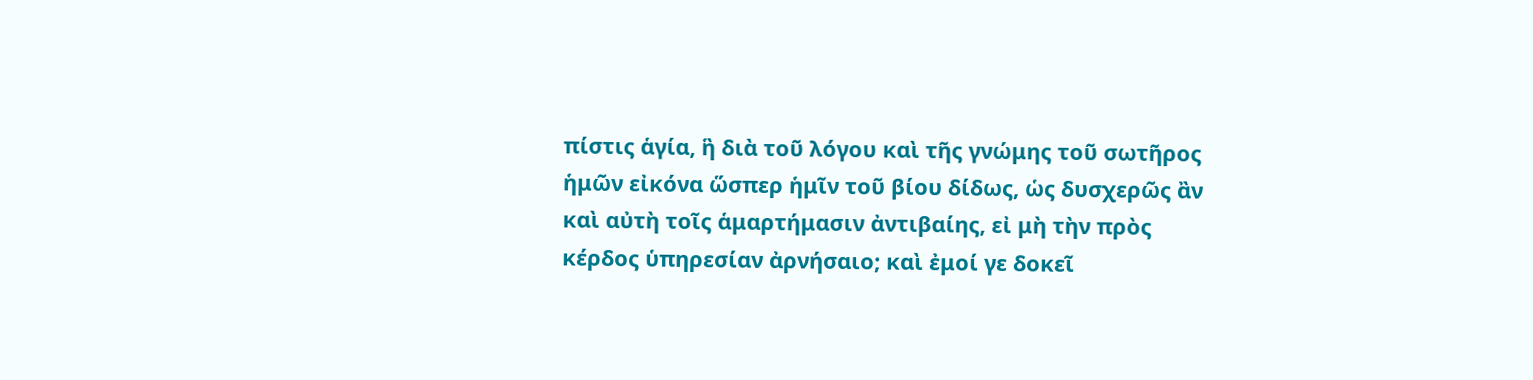πίστις ἁγία, ἣ διὰ τοῦ λόγου καὶ τῆς γνώμης τοῦ σωτῆρος ἡμῶν εἰκόνα ὥσπερ ἡμῖν τοῦ βίου δίδως, ὡς δυσχερῶς ἂν καὶ αὐτὴ τοῖς ἁμαρτήμασιν ἀντιβαίης, εἰ μὴ τὴν πρὸς κέρδος ὑπηρεσίαν ἀρνήσαιο; καὶ ἐμοί γε δοκεῖ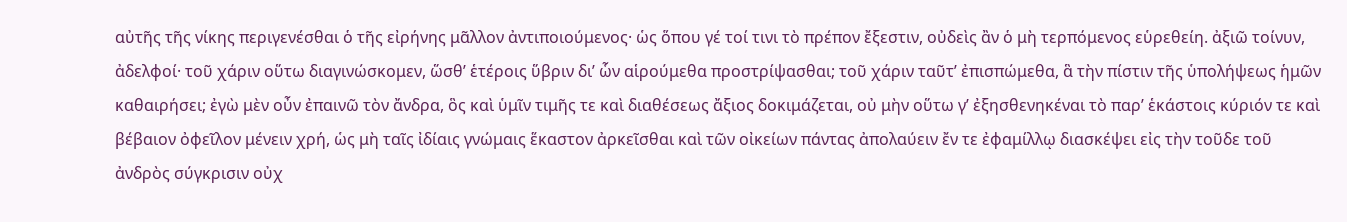αὐτῆς τῆς νίκης περιγενέσθαι ὁ τῆς εἰρήνης μᾶλλον ἀντιποιούμενος· ὡς ὅπου γέ τοί τινι τὸ πρέπον ἔξεστιν, οὐδεὶς ἂν ὁ μὴ τερπόμενος εὑρεθείη. ἀξιῶ τοίνυν, ἀδελφοί· τοῦ χάριν οὕτω διαγινώσκομεν, ὥσθ’ ἑτέροις ὕβριν δι’ ὧν αἱρούμεθα προστρίψασθαι; τοῦ χάριν ταῦτ’ ἐπισπώμεθα, ἃ τὴν πίστιν τῆς ὑπολήψεως ἡμῶν καθαιρήσει; ἐγὼ μὲν οὖν ἐπαινῶ τὸν ἄνδρα, ὃς καὶ ὑμῖν τιμῆς τε καὶ διαθέσεως ἄξιος δοκιμάζεται, οὐ μὴν οὕτω γ’ ἐξησθενηκέναι τὸ παρ’ ἑκάστοις κύριόν τε καὶ βέβαιον ὀφεῖλον μένειν χρή, ὡς μὴ ταῖς ἰδίαις γνώμαις ἕκαστον ἀρκεῖσθαι καὶ τῶν οἰκείων πάντας ἀπολαύειν ἔν τε ἐφαμίλλῳ διασκέψει εἰς τὴν τοῦδε τοῦ ἀνδρὸς σύγκρισιν οὐχ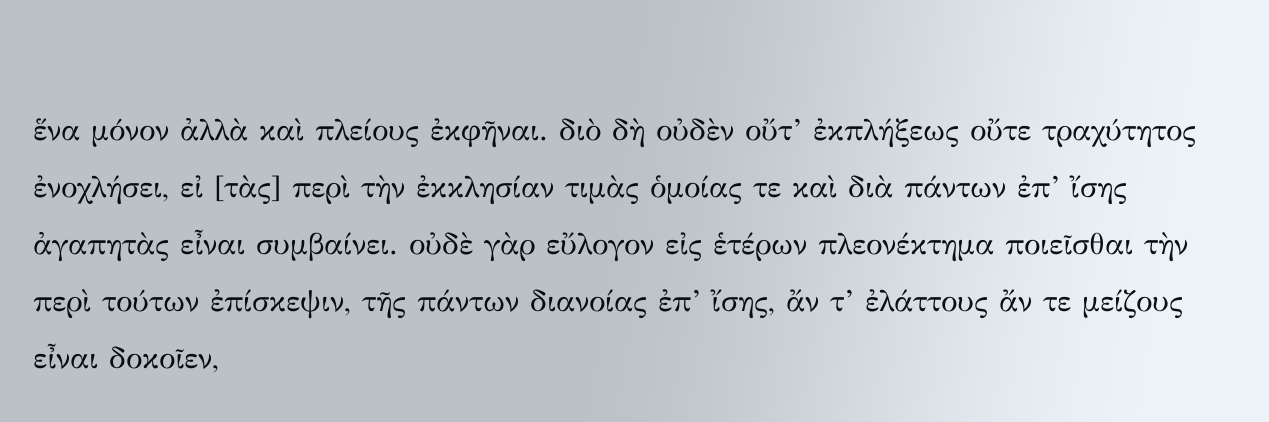ἕνα μόνον ἀλλὰ καὶ πλείους ἐκφῆναι. διὸ δὴ οὐδὲν οὔτ’ ἐκπλήξεως οὔτε τραχύτητος ἐνοχλήσει, εἰ [τὰς] περὶ τὴν ἐκκλησίαν τιμὰς ὁμοίας τε καὶ διὰ πάντων ἐπ’ ἴσης ἀγαπητὰς εἶναι συμβαίνει. οὐδὲ γὰρ εὔλογον εἰς ἑτέρων πλεονέκτημα ποιεῖσθαι τὴν περὶ τούτων ἐπίσκεψιν, τῆς πάντων διανοίας ἐπ’ ἴσης, ἄν τ’ ἐλάττους ἄν τε μείζους εἶναι δοκοῖεν,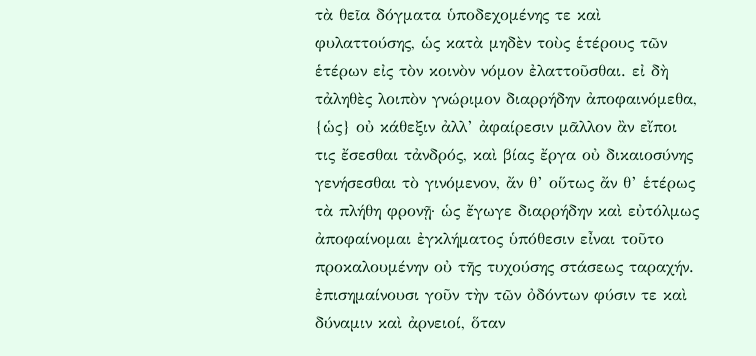τὰ θεῖα δόγματα ὑποδεχομένης τε καὶ φυλαττούσης, ὡς κατὰ μηδὲν τοὺς ἑτέρους τῶν ἑτέρων εἰς τὸν κοινὸν νόμον ἐλαττοῦσθαι. εἰ δὴ τἀληθὲς λοιπὸν γνώριμον διαρρήδην ἀποφαινόμεθα, {ὡς} οὐ κάθεξιν ἀλλ’ ἀφαίρεσιν μᾶλλον ἂν εἴποι τις ἔσεσθαι τἀνδρός, καὶ βίας ἔργα οὐ δικαιοσύνης γενήσεσθαι τὸ γινόμενον, ἄν θ’ οὕτως ἄν θ’ ἑτέρως τὰ πλήθη φρονῇ· ὡς ἔγωγε διαρρήδην καὶ εὐτόλμως ἀποφαίνομαι ἐγκλήματος ὑπόθεσιν εἶναι τοῦτο προκαλουμένην οὐ τῆς τυχούσης στάσεως ταραχήν. ἐπισημαίνουσι γοῦν τὴν τῶν ὀδόντων φύσιν τε καὶ δύναμιν καὶ ἀρνειοί, ὅταν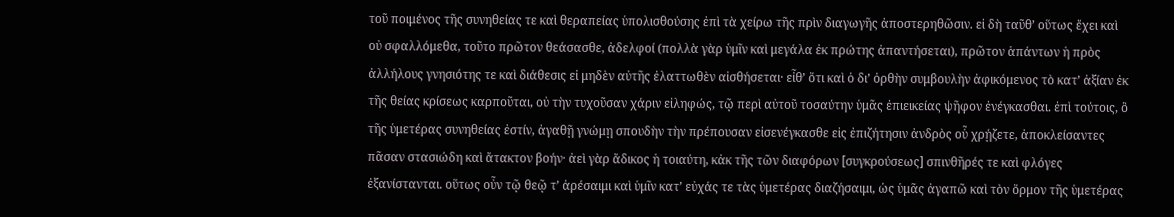τοῦ ποιμένος τῆς συνηθείας τε καὶ θεραπείας ὑπολισθούσης ἐπὶ τὰ χείρω τῆς πρὶν διαγωγῆς ἀποστερηθῶσιν. εἰ δὴ ταῦθ’ οὕτως ἔχει καὶ οὐ σφαλλόμεθα, τοῦτο πρῶτον θεάσασθε, ἀδελφοί (πολλὰ γὰρ ὑμῖν καὶ μεγάλα ἐκ πρώτης ἀπαντήσεται), πρῶτον ἁπάντων ἡ πρὸς ἀλλήλους γνησιότης τε καὶ διάθεσις εἰ μηδὲν αὐτῆς ἐλαττωθὲν αἰσθήσεται· εἶθ’ ὅτι καὶ ὁ δι’ ὀρθὴν συμβουλὴν ἀφικόμενος τὸ κατ’ ἀξίαν ἐκ τῆς θείας κρίσεως καρποῦται, οὐ τὴν τυχοῦσαν χάριν εἰληφώς, τῷ περὶ αὐτοῦ τοσαύτην ὑμᾶς ἐπιεικείας ψῆφον ἐνέγκασθαι. ἐπὶ τούτοις, ὃ τῆς ὑμετέρας συνηθείας ἐστίν, ἀγαθῇ γνώμῃ σπουδὴν τὴν πρέπουσαν εἰσενέγκασθε εἰς ἐπιζήτησιν ἀνδρὸς οὗ χρῄζετε, ἀποκλείσαντες πᾶσαν στασιώδη καὶ ἄτακτον βοήν· ἀεὶ γὰρ ἄδικος ἡ τοιαύτη, κἀκ τῆς τῶν διαφόρων [συγκρούσεως] σπινθῆρές τε καὶ φλόγες ἐξανίστανται. οὕτως οὖν τῷ θεῷ τ’ ἀρέσαιμι καὶ ὑμῖν κατ’ εὐχάς τε τὰς ὑμετέρας διαζήσαιμι, ὡς ὑμᾶς ἀγαπῶ καὶ τὸν ὅρμον τῆς ὑμετέρας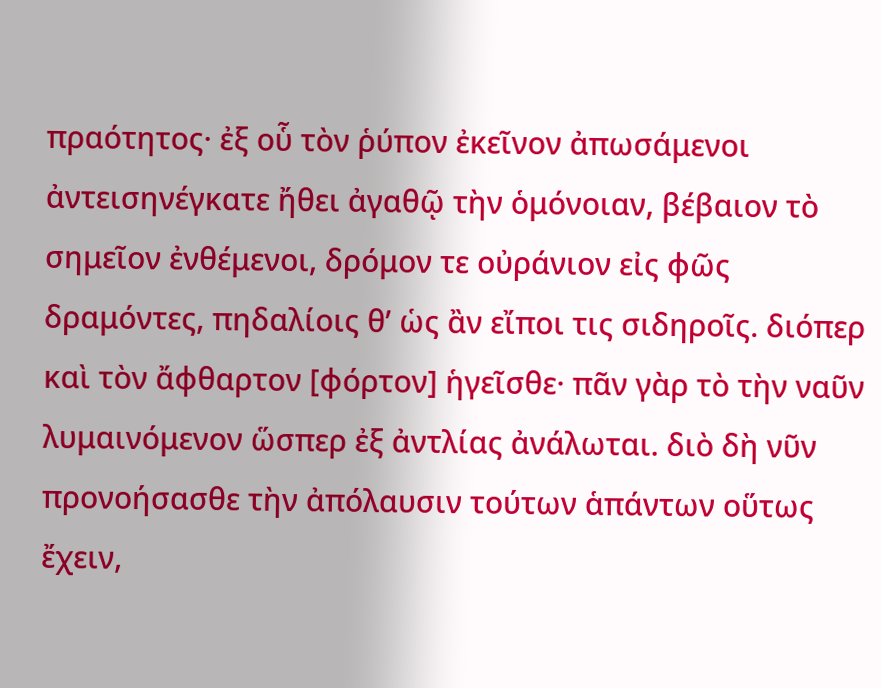πραότητος· ἐξ οὗ τὸν ῥύπον ἐκεῖνον ἀπωσάμενοι ἀντεισηνέγκατε ἤθει ἀγαθῷ τὴν ὁμόνοιαν, βέβαιον τὸ σημεῖον ἐνθέμενοι, δρόμον τε οὐράνιον εἰς φῶς δραμόντες, πηδαλίοις θ’ ὡς ἂν εἴποι τις σιδηροῖς. διόπερ καὶ τὸν ἄφθαρτον [φόρτον] ἡγεῖσθε· πᾶν γὰρ τὸ τὴν ναῦν λυμαινόμενον ὥσπερ ἐξ ἀντλίας ἀνάλωται. διὸ δὴ νῦν προνοήσασθε τὴν ἀπόλαυσιν τούτων ἁπάντων οὕτως ἔχειν,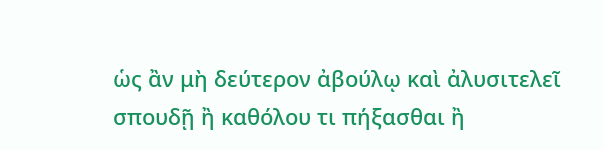ὡς ἂν μὴ δεύτερον ἀβούλῳ καὶ ἀλυσιτελεῖ σπουδῇ ἢ καθόλου τι πήξασθαι ἢ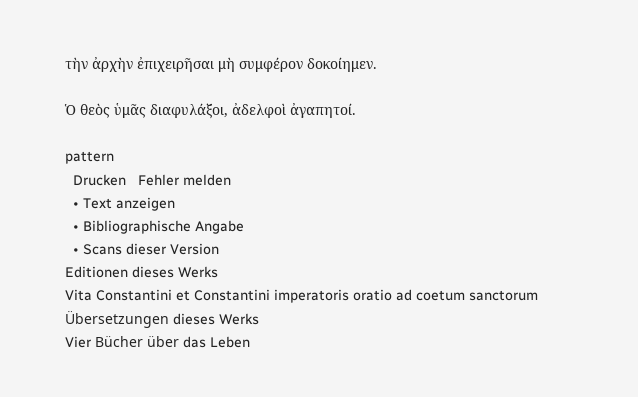τὴν ἀρχὴν ἐπιχειρῆσαι μὴ συμφέρον δοκοίημεν.

Ὁ θεὸς ὑμᾶς διαφυλάξοι, ἀδελφοὶ ἀγαπητοί.

pattern
  Drucken   Fehler melden
  • Text anzeigen
  • Bibliographische Angabe
  • Scans dieser Version
Editionen dieses Werks
Vita Constantini et Constantini imperatoris oratio ad coetum sanctorum
Übersetzungen dieses Werks
Vier Bücher über das Leben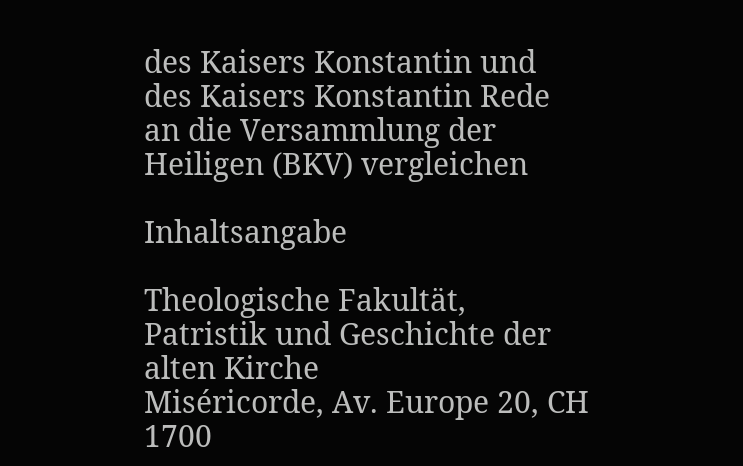des Kaisers Konstantin und des Kaisers Konstantin Rede an die Versammlung der Heiligen (BKV) vergleichen

Inhaltsangabe

Theologische Fakultät, Patristik und Geschichte der alten Kirche
Miséricorde, Av. Europe 20, CH 1700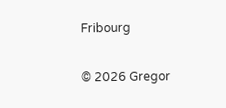Fribourg

© 2026 Gregor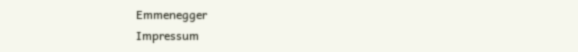Emmenegger
Impressum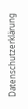Datenschutzerklärung